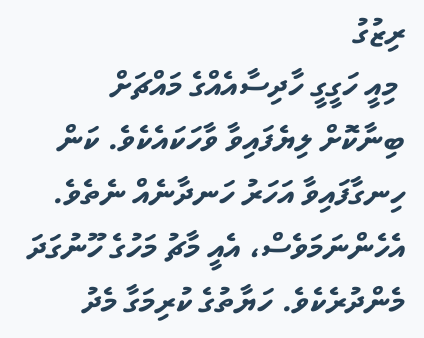ރިޒުގު
 މިއީ ހަގީގީ ހާދިސާއެއްގެ މައްޗަށް ބިނާކޮށް ލިޔެފައިވާ ވާހަކައެކެވެ. ކަން ހިނގާފައިވާ އަހަރު ހަނދާނެއް ނެތެވެ. އެހެންނަމަވެސް، އެއީ މާޗު މަހުގެ ހޫނުގަދަ މެންދުރެކެވެ. ހަޔާތުގެ ކުރިމަގާ މެދު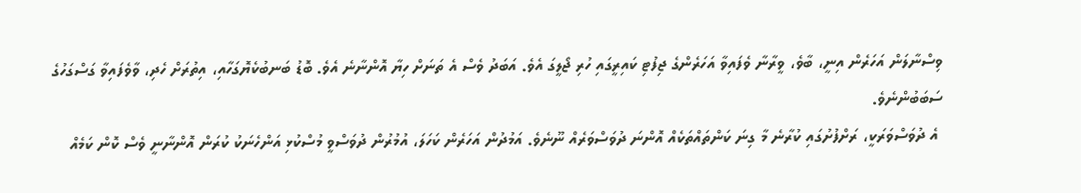ވިސްނާލަން އަހަރެން އިނީ، ބާވެ، ވީރާނާ ވެފައިވާ އަހަރެންގެ ޖިފުޓި ކައިރީގައި ހުރި ޖޯލީގަ އެވެ. އަބަދު ވެސް އެ ތަނަށް ހިޔާ އޮންނާނެ އެވެ. ބޮޑު ބަނބުކެޔޮގަހާއި، އިތުރަށް ހެދި، ވާވެފައިވާ ގަސްގަހުގެ ސަބަބުންނެވެ.
 އެ ދުވަސްވަރަކީ، ރަށްފުށުގައި ކުރާނެ މާ ގިނަ ކަންތައްތަކެއް އޮންނަ ދުވަސްވަރެއް ނޫނެވެ. އަމުދުން އަހަރެން ކަހަލަ، އުމުރުން ދުވަސްވީ މުސްކުޅި އަންހެނަކު ކުރަން އޮންނާނީ ވެސް ކޮން ކަމެއް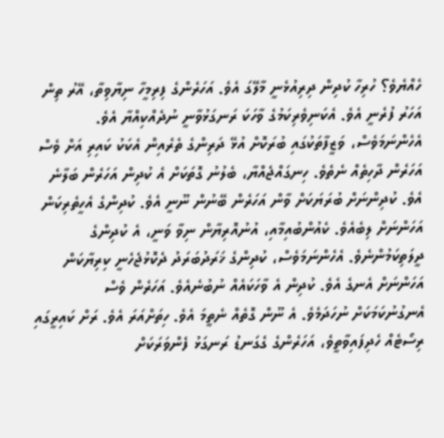ހެއްޔެވެ؟ ހުރިހާ ކުދިން ދިރިއުޅެނީ މާލޭގަ އެވެ. އަހަރެންގެ ފިރިމީހާ ނިޔާވިތާ، އޭރު ތިން އަހަރު ފުރެނީ އެވެ. އެކަނިވެރިކަމުގެ ވާހަކަ ރަނގަޅުވާނީ ނުދެއްކިއްޔާ އެވެ. އެހެންނަމަވެސް، ވަޒީފާތަކުގައި ބުރަކޮށް އުޅޭ ދަރިންގެ ތެރެއިން އެކަކު ކައިރި އަށް ވެސް އަހަރެން ދާހިތެއް ނެތެވެ. ހިނގައްޖެއްޔާ، ބެލުނު ގޮތަކަށް އެ ކުދިން އަހަރެން ބަލާނެ އެވެ. ކުދިންނަށް ބުރަޔަކަށް ވާން އަހަރެން ބޭނުން ނޫނީ އެވެ. ކުދިންގެ އެހީތެރިކަން އަހަންނަށް ލިބެއެވެ. ކެއުންބުއިމާއި، އުނުއޮރިޔާން ނިވާ ވަނީ، އެ ކުދިންގެ ދީލަތިކަމުންނެވެ. އެހެންނަމަވެސް، ކުދިންގެ ޚަރަދުބަރަދު ދެކޮޅުޖެހެނީ ކިރިޔާކަން އަހަންނަށް އެނގެ އެވެ. ކުދިން އެ ވާހަކައެއް ނުބުނެއެވެ. އަހަރެން ވެސް އެނގުނުކަމަކަށް ނުހަދަމެވެ. އެ ނޫން ގޮތެއް ނެތީމަ އެވެ. ހިތަށްއަރަ އެވެ. ރަށް ކައިރީގައި ރިސޯޓެއް ހެދިފައިވާތީވެ، އަހަރެންގެ ގެގަނޑު ރަނގަޅު ފެންވަރަކަށް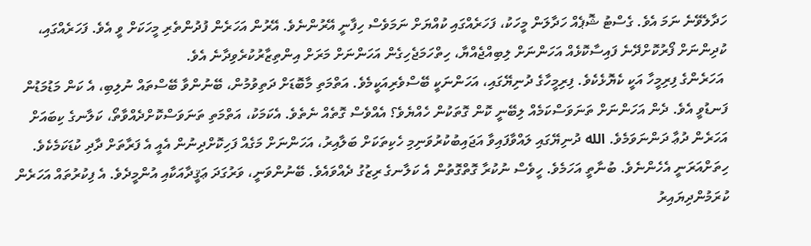ހަދާލެވޭނެ ނަމަ އެވެ. ގެސްޓު ޝޮޕެއް ހަދާލަން މީހަކު، ފަހަރެއްގައި ކުއްޔަށް ނަމަވެސް ހިފާނީ އޭރުންނެވެ. އޭރުން އަހަރެން ފުދުންތެރި މީހަކަށް ވީ އެވެ. ފަހަރެއްގައި، ކުދިންނަށް ފޯރުކޮށްދޭނެ ފައިސާކޮޅެއް އަހަންނަށް ލިބިއްޖެއްޔާ، ހިތްހަމަޖެހިގެން އަހަންނަށް މަރަށް އިންތިޒާރުކުރެވިދާނެ އެވެ.
 އަހަރެންގެ ފިރިމީހާ އަކީ ކެޔޮޅެކެވެ. ފިރިމީހާގެ ދުނިޔޭގައި، އަހަންނަކީ ބޭސްވެރިއަކީމެވެ. އަތްމަތި މާބޮޑަށް ދަތިވުމުން، ބޭނުންވާ ބޭސްތައް ނުލިބި، އެ ކަން މަޑުމަޑުން ފަނޑުވީ އެވެ. ދެން އަހަންނަށް ތަނަވަސްކަމެއް ލިބޭނީ ކޮން ގޮތަކުން ހެއްޔެވެ؟ އެއްވެސް ގޮތެއް ނެތެވެ. އެކަމަކު، އަތްމަތި ތަނަވަސްކޮށްދެއްވާތޯ، ކަލާނގެ ކިބައަށް އަހަރެން ދުޢާ ދަންނަވަމެވެ. الله ދުނިޔޭގައި ލައްވާފައިވާ އަޖައިބުކުރުވަނިމި ހެކިތަކަށް ބަލާއިރު، އަހަންނަށް މަގެއް ފަހިކޮށްދިނުން އެއީ އެ ފަރާތަށް ދާދި ކުޑަކަމެކެވެ. ހިތަށްއަރަނީ އެހެންނެވެ. ބުނާތީ އަހަމެވެ. ހީވެސް ނުކުރާ ގޮތްގޮތުން އެ ކަލާނގެ ރިޒުގު ދެއްވައެވެ. ބޭނުންވަނީ، ވަރުގަދަ ޢަޤީދާއަކާއި އުންމީދެވެ. އެ ފިކުރުތައް އަހަރެން ކުރަމުންދިޔައިރު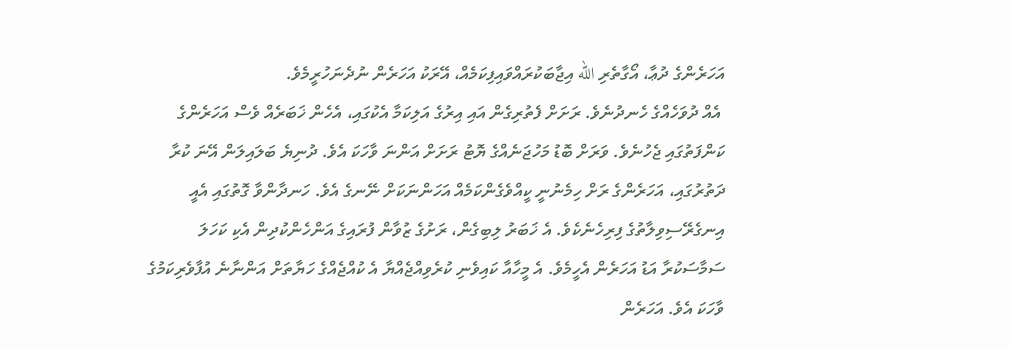އަހަރެންގެ ދުޢާ، އޯގާތެރި الله އިޖާބަކުރައްވައިފިކަމެއް، އޭރަކު އަހަރެން ނުދެނަހުރީމެވެ.
 އެއް ދުވަހެއްގެ ހެނދުނެވެ. ރަށަށް ފެތުރިގެން އައި އިރުގެ އަލިކަމާ އެކުގައި، އެހެން ޚަބަރެއް ވެސް އަހަރެންގެ ކަންފަތުގައި ޖެހުނެވެ. ވަރަށް ބޮޑު މަހުޖަނެއްގެ ޔޮޓު ރަށަށް އަންނަ ވާހަކަ އެވެ. ދުނިޔެ ބަލައިލަން އޭނަ ކުރާ ދަތުރުގައި، އަހަރެންގެ ރަށް ހިމެނުނީ ކީއްވެގެންކަމެއް އަހަންނަކަށް ނޭނގެ އެވެ. ހަނދާންވާ ގޮތުގައި އެއީ އިނގެރޭސިވިލާތުގެ ފިރިހެނެކެވެ. އެ ޚަބަރު ލިބިގެން، ރަށުގެ ޒުވާން ފުރައިގެ އަންހެންކުދިން އެކި ކަހަލަ ސަމާސަކުރާ އަޑު އަހަރެން އެހީމެވެ. އެ މީހާއާ ކައިވެނި ކުރެވިއްޖެއްޔާ އެ ކުއްޖެއްގެ ހަޔާތަށް އަންނާނެ އުފާވެރިކަމުގެ ވާހަކަ އެވެ. އަހަރެން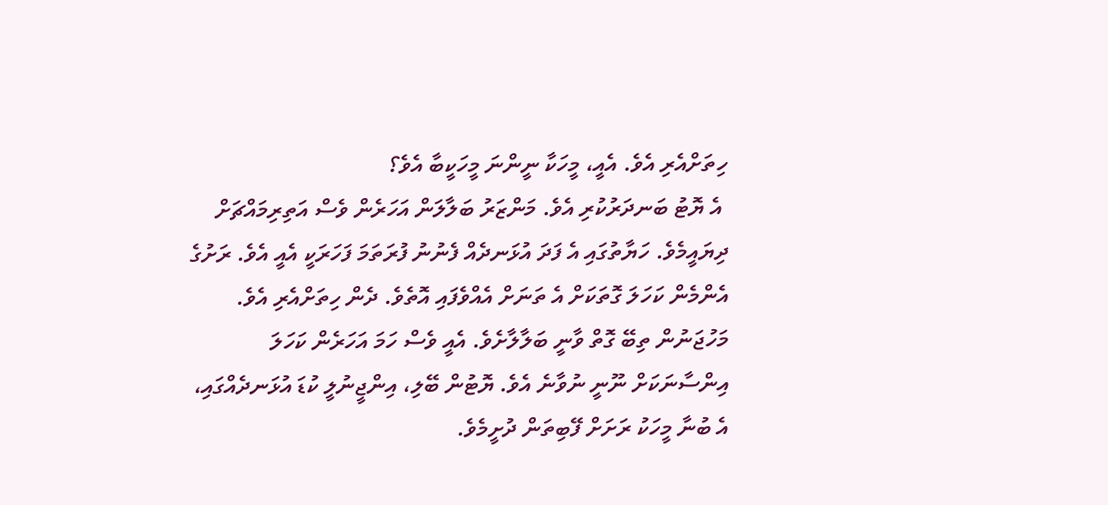ހިތަށްއެރި އެވެ. އެއީ، މީހަކާ ނީންނަ މީހަކީބާ އެވެ؟
 އެ ޔޮޓު ބަނދަރުކުރި އެވެ. މަންޒަރު ބަލާލަން އަހަރެން ވެސް އަތިރިމައްޗަށް ދިޔައީމެވެ. ހަޔާތުގައި އެ ފަދަ އުޅަނދެއް ފެނުނު ފުރަތަމަ ފަހަރަކީ އެއީ އެވެ. ރަށުގެ އެންމެން ކަހަލަ ގޮތަކަށް އެ ތަނަށް އެއްވެފައި އޮތެވެ. ދެން ހިތަށްއެރި އެވެ. މަހުޖަނުން ތިބޭ ގޮތް ވާނީ ބަލާލާށެވެ. އެއީ ވެސް ހަމަ އަހަރެން ކަހަލަ އިންސާނަކަށް ނޫނީ ނުވާނެ އެވެ. ޔޮޓުން ބޭލި، އިންޖީނުލީ ކުޑަ އުޅަނދެއްގައި، އެ ބުނާ މީހަކު ރަށަށް ފޭބިތަން ދުށީމެވެ.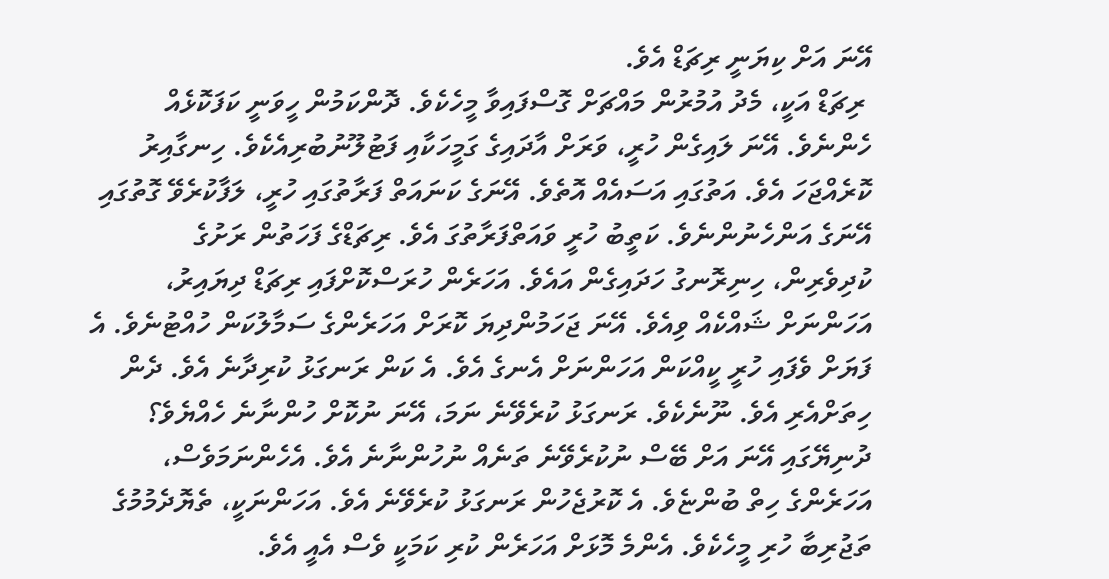އޭނަ އަށް ކިޔަނީ ރިޗަޑް އެވެ.
 ރިޗަޑް އަކީ، މެދު އުމުރުން މައްޗަށް ގޮސްފައިވާ މީހެކެވެ. ދޮންކަމުން ހީވަނީ ކަފަކޮޅެއް ހެންނެވެ. އޭނަ ލައިގެން ހުރީ، ވަރަށް އާދައިގެ ގަމީހަކާއި ފަޓުލޫނުބުރިއެކެވެ. ހިނގާއިރު ކޮރެއްޖަހަ އެވެ. އަތުގައި އަސައެއް އޮތެވެ. އޭނަގެ ކަނައަތް ފަރާތުގައި ހުރީ، ލަފާކުރެވޭ ގޮތުގައި އޭނަގެ އަންހެނުންނެވެ. ކަތީބު ހުރީ ވައަތްފަރާތުގަ އެވެ. ރިޗަޑްގެ ފަހަތުން ރަށުގެ ކުދިވެރިން، ހިނިރޮނގު ހަދައިގެން އައެވެ. އަހަރެން ހުރަސްކޮށްފައި ރިޗަޑް ދިޔައިރު، އަހަންނަށް ޝައްކެއް ވިއެވެ. އޭނަ ޖަހަމުންދިޔަ ކޮރަށް އަހަރެންގެ ސަމާލުކަން ހުއްޓުނެވެ. އެ ފަޔަށް ވެފައި ހުރީ ކީއްކަން އަހަންނަށް އެނގެ އެވެ. އެ ކަން ރަނގަޅު ކުރިދާނެ އެވެ. ދެން ހިތަށްއެރި އެވެ. ނޫނެކެވެ. ރަނގަޅު ކުރެވޭނެ ނަމަ، އޭނަ ނުކޮށް ހުންނާނެ ހެއްޔެވެ؟ ދުނިޔޭގައި އޭނަ އަށް ބޭސް ނުކުރެވޭނެ ތަނެއް ނުހުންނާނެ އެވެ. އެހެންނަމަވެސް، އަހަރެންގެ ހިތް ބުންޏެވެ. އެ ކޮރުޖެހުން ރަނގަޅު ކުރެވޭނެ އެވެ. އަހަންނަކީ، ތެޔޮދެމުމުގެ ތަޖުރިބާ ހުރި މީހެކެވެ. އެންމެ މޮޅަށް އަހަރެން ކުރި ކަމަކީ ވެސް އެއީ އެވެ.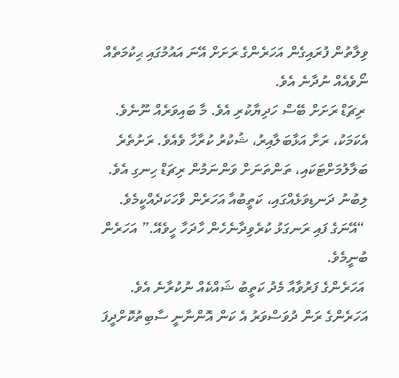ވިލާތުން ފުރައިގެން އަހަރެންގެ ރަށަށް އޭނަ އައުމުގައި ޙިކުމަތެއް ނޯވެއެއް ނުދާނެ އެވެ.
 ރިޗަޑް ރަށަށް ބޭސް ހަދިޔާކުރި އެވެ. މާ ބައިވަރެއް ނޫނެވެ. އެކަމަކު، ރަށާ އަޅާބަލާއިރު، ޝުކުރު ކުރާހާ ވެއެވެ. ރަށުތެރެ ބަލާލުމަށްޓަކައި، ތަންތަނަށް ވަންނަމުން ރިޗަޑް ހިނގި އެވެ. ލިބުނު ދަނޑިވަޅެއްގައި، ކަތީބުއާ އަހަރެން ވާހަކަދެއްކީމެވެ.
 “އޭނަގެ ފައި ރަނގަޅު ކުރެވިދާނެހެން ހާދަހާ ހީވެއޭ.” އަހަރެން ބުނީމެވެ.
 އަހަރެންގެ ފަރުވާއާ މެދު ކަތީބު ޝައްކެއް ނުކުރާނެ އެވެ. އަހަރެންގެ ރަން ދުވަސްވަރު އެ ކަން އޮންނާނީ ސާބިތުކޮށްދީފަ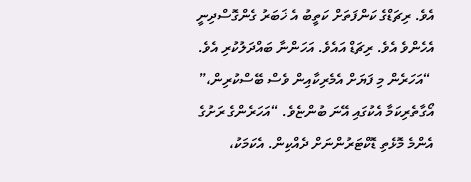އެވެ. ރިޗަޑްގެ ކަންފަތަށް ކަތީބު އެ ޚަބަރު ގެންގޮސްދިނީ އެހެންވެ އެވެ. ރިޗަޑް އައެވެ. އަހަންނާ ބައްދަލުކުރި އެވެ.
 “އަހަރެން މި ފަޔަށް އެމެރިކާއިން ވެސް ބޭސްކުރިން،” އޯގާތެރިކަމާ އެކުގައި އޭނަ ބުންޏެވެ. “އަހަރެންގެ ރަށުގެ އެންމެ މޮޅެތި ޑޮކްޓަރުންނަށް ދެއްކިން. އެކަމަކު،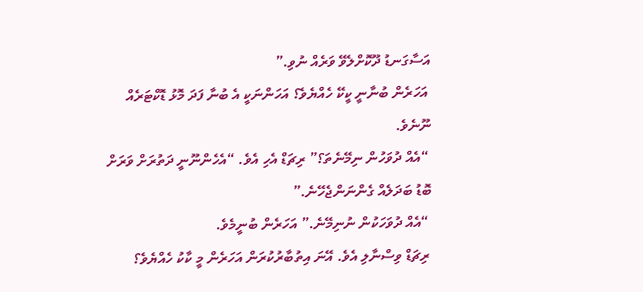އަސާގަނޑު ދޫކޮށްލެވޭ ވަރެއް ނުވި.”
 އަހަރެން ބުނާނީ ކީކޭ ހެއްޔެވެ؟ އަހަންނަކީ އެ ބުނާ ފަދަ މޮޅު ޑޮކްޓަރެއް ނޫނެވެ.
 “އެއް ދުވަހުން ނިމޭނެތަ؟” ރިޗަޑް އެހި އެވެ. “އެހެންނޫނީ ދަތުރަށް ވަރަށް ބޮޑު ބަދަލެއް ގެންނަންޖެހޭނެ.”
 “އެއް ދުވަހަކުން ނުނިމޭނެ.” އަހަރެން ބުނީމެވެ.
 ރިޗަޑް ވިސްނާލި އެވެ. އޭނަ އިތުބާރުކުރަން އަހަރެން މީ ކާކު ހެއްޔެވެ؟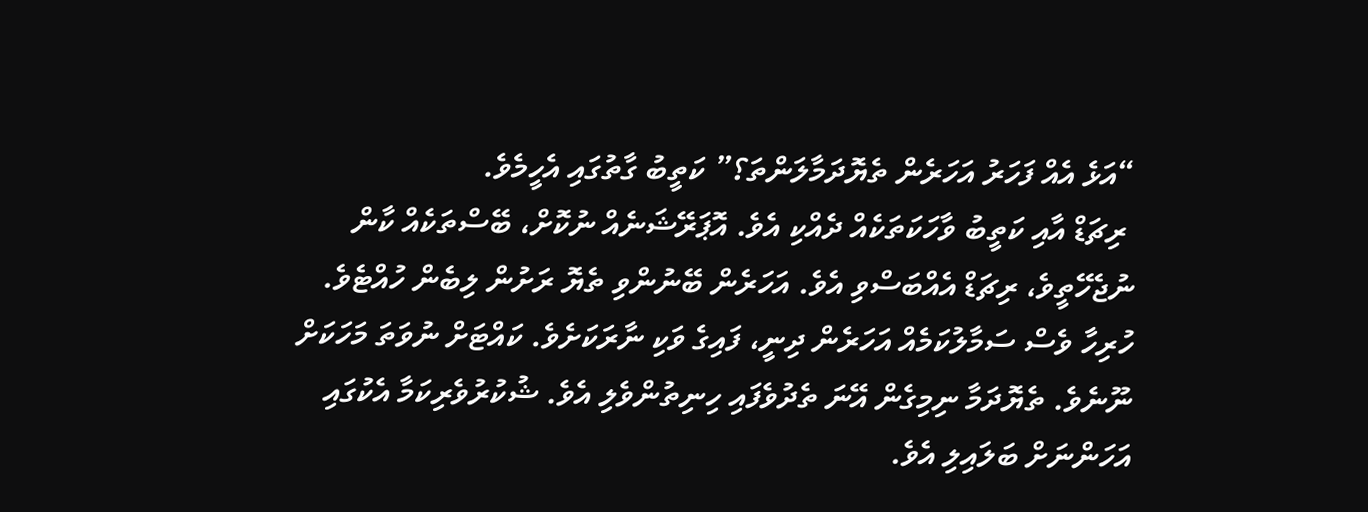“އަޅެ އެއް ފަހަރު އަހަރެން ތެޔޮދަމާލަންތަ؟” ކަތީބު ގާތުގައި އެހީމެވެ.
 ރިޗަޑް އާއި ކަތީބު ވާހަކަތަކެއް ދެއްކި އެވެ. އޮޕަރޭޝަނެއް ނުކޮށް، ބޭސްތަކެއް ކާން ނުޖެހޭތީވެ، ރިޗަޑް އެއްބަސްވި އެވެ. އަހަރެން ބޭނުންވި ތެޔޮ ރަށުން ލިބެން ހުއްޓެވެ. ހުރިހާ ވެސް ސަމާލުކަމެއް އަހަރެން ދިނީ، ފައިގެ ވަކި ނާރަކަށެވެ. ކައްޓަށް ނުވަތަ މަހަކަށް ނޫނެވެ. ތެޔޮދަމާ ނިމިގެން އޭނަ ތެދުވެފައި ހިނިތުންވެލި އެވެ. ޝުކުރުވެރިކަމާ އެކުގައި އަހަންނަށް ބަލައިލި އެވެ.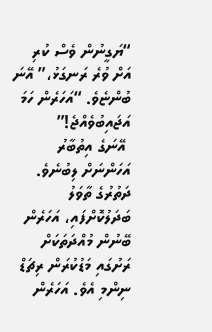“ޔަގީނުން ވެސް ކުރި އަށް ވުރެ ރަނގަޅު،” އޭނަ ބުންޏެވެ. “އަހަރެން ހަމަ އަޖައިބުވެއްޖެ!”
 އޭނަގެ އިތުބާރު އަހަންނަށް ލިބުނެވެ. ދަތުރުގެ ތާވަލު ބަދަލުކޮށްފައި، އަހަރެން ބޭނުން މުއްދަތަކަށް ރަށުގައި މަޑުކުރަން ރިޗަޑް ނިންމި އެވެ. އަހަރެން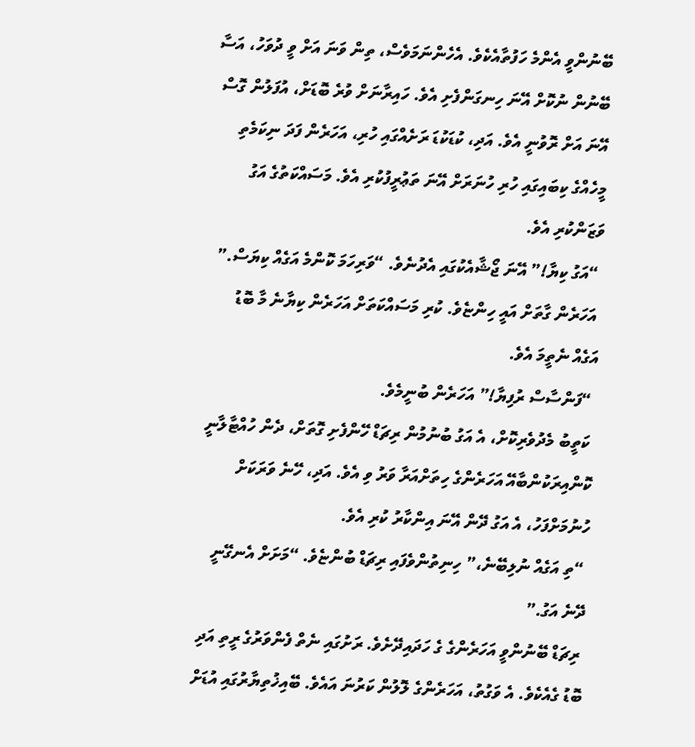ބޭނުންވީ އެންމެ ހަފުތާއެކެވެ. އެހެންނަމަވެސް، ތިން ވަނަ އަށް ވީ ދުވަހު، އަސާ ބޭނުން ނުކޮށް އޭނަ ހިނގަންފެށި އެވެ. ހައިރާނަށް ވުރެ ބޮޑަށް، އުފަލުން ގޮސް އޭނަ އަށް ރޮވުނީ އެވެ. އަދި، ކުޑަކުޑަ ރަށެއްގައި ހުރި، އަހަރެން ފަދަ ނިކަމެތި މީހެއްގެ ކިބައިގައި ހުރި ހުނަރަށް އޭނަ ތަޢުރީފުކުރި އެވެ. މަސައްކަތުގެ އަގު ވަޒަންކުރި އެވެ.
 “އަގު ކިޔާ!” އޭނަ ޖޯޝާއެކުގައި އެދުނެވެ. “ވަރިހަމަ ކޮންމެ އަގެއް ކިޔަސް.”
 އަހަރެން ގާތަށް އައީ ހިންޏެވެ. ކުރި މަސައްކަތަށް އަހަރެން ކިޔާނެ މާ ބޮޑު އަގެއް ނެތީމަ އެވެ.
 “ފަންސާސް ރުފިޔާ!” އަހަރެން ބުނީމެވެ.
 ކަތީބު މެދުވެރިކޮށް، އެ އަގު ބުނުމުން ރިޗަޑް ހޭންފެށި ގޮތަށް، ދެން ހުއްޓާލާނީ ކޮންއިރަކުންބާއޭ އަހަރެންގެ ހިތަށްއަރާ ވަރު ވި އެވެ. އަދި، ހޭނެ ވަރަކަށް ހުނުމަށްފަހު، އެ އަގު ދޭން އޭނަ އިންކާރު ކުރި އެވެ.
 “ތި އަގެއް ނުލިބޭނެ،” ހިނިތުންވެފައި ރިޗަޑް ބުންޏެވެ. “މަށަށް އެނގޭނީ ދޭނެ އަގު.”
 ރިޗަޑް ބޭނުންވީ އަހަރެންގެ ގެ ހަދައިދޭށެވެ. ރަށުގައި ނެތް ފެންވަރުގެ ރީތި އަދި ބޮޑު ގެއެކެވެ. އެ ވަގުތު، އަހަރެންގެ ލޮލުން ކަރުނަ އައެވެ. ބޭއިޚުތިޔާރުގައި އުޑަށް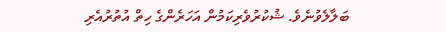ބަލާލެވުނެވެ. ޝުކުރުވެރިކަމުން އަހަރެންގެ ހިތް އުތުރުއެރި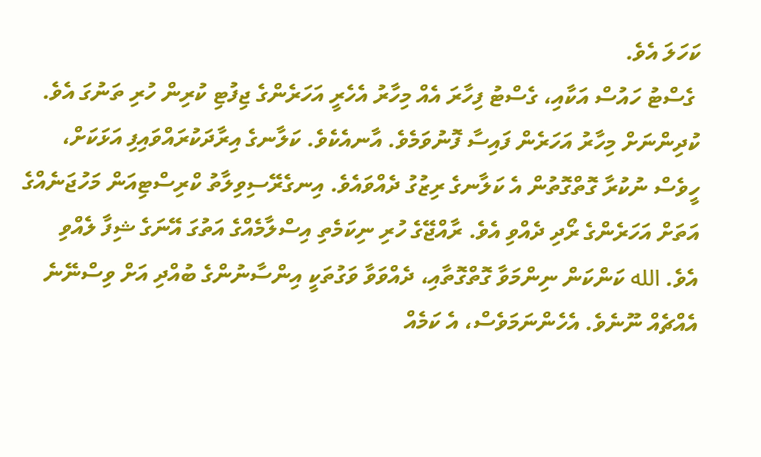ކަހަލަ އެވެ.
 ގެސްޓު ހައުސް އަކާއި، ގެސްޓު ފިހާރަ އެއް މިހާރު އެހެރީ އަހަރެންގެ ޖިފުޓި ކުރިން ހުރި ތަނުގަ އެވެ. ކުދިންނަށް މިހާރު އަހަރެން ފައިސާ ފޮނުވަމެވެ. އާނއެކެވެ. ކަލާނގެ އިރާދަކުރައްވައިފި އަޅަކަށް، ހީވެސް ނުކުރާ ގޮތްގޮތުން އެ ކަލާނގެ ރިޒުގު ދެއްވައެވެ. އިނގެރޭސިވިލާތު ކްރިސްޓިއަން މަހުޖަނެއްގެ އަތަށް އަހަރެންގެ ރޯދި ދެއްވި އެވެ. ރާއްޖޭގެ ހުރި ނިކަމެތި އިސްލާމެއްގެ އަތުގަ އޭނަގެ ޝިފާ ލެއްވި އެވެ. الله ކަންކަން ނިންމަވާ ގޮތްގޮތާއި، ދެއްވަވާ ވަގުތަކީ އިންސާނުންގެ ބުއްދި އަށް ވިސްނޭނެ އެއްޗެއް ނޫނެވެ. އެހެންނަމަވެސް، އެ ކަމެއް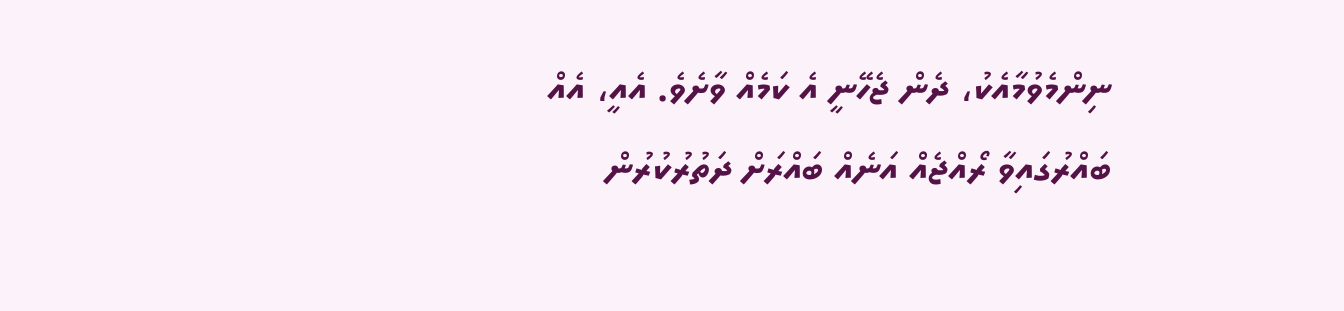ނިންމެވުމާއެކު، ދެން ޖެހޭނީ އެ ކަމެއް ވާށެވެ. އެއީ، އެއް ބައްރުގައިވާ ރޯއްޖެއް އަނެއް ބައްރަށް ދަތުރުކުރުން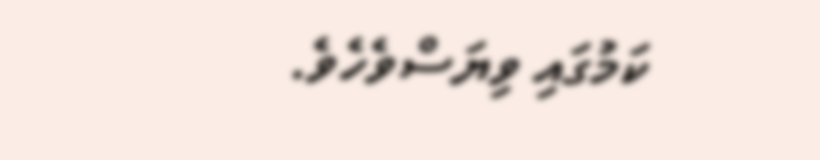ކަމުގައި ވިޔަސްވެހެވެ.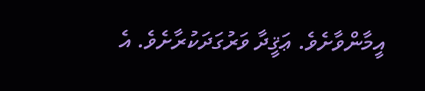އީމާންވާށެވެ. ޢަޤީދާ ވަރުގަދަކުރާށެވެ. އެ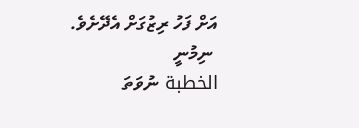އަށް ފަހު ރިޒުގަށް އެދޭށެވެ.
 ނިމުނީ
الخطبة ނުވަތަ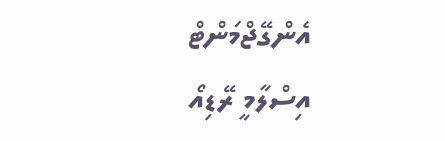އެންގޭޖްމަންޓް
އިސްލާމީ ރޭޑިއޯ